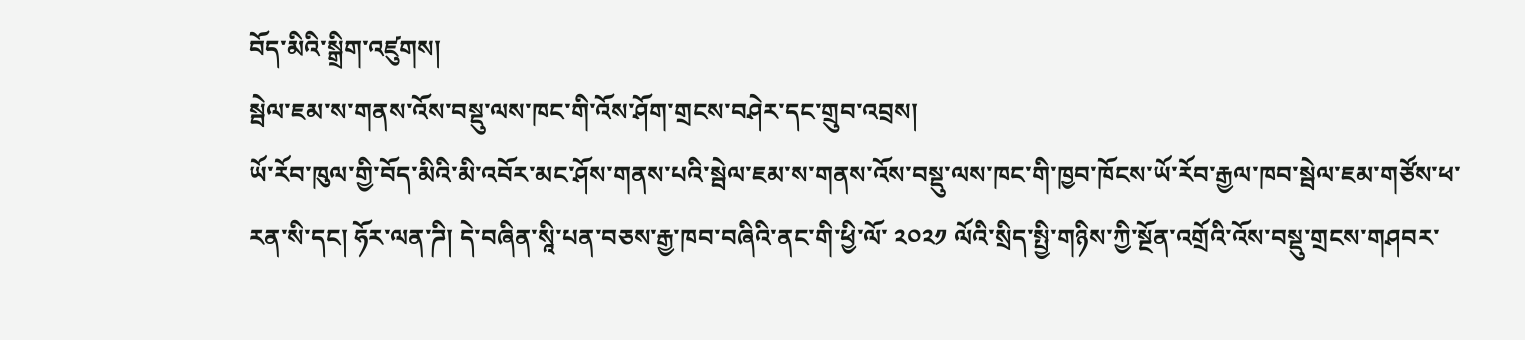བོད་མིའི་སྒྲིག་འཛུགས།
སྦེལ་ཇམ་ས་གནས་འོས་བསྡུ་ལས་ཁང་གི་འོས་ཤོག་གྲངས་བཤེར་དང་གྲུབ་འབྲས།
ཡོ་རོབ་ཁུལ་གྱི་བོད་མིའི་མི་འབོར་མང་ཤོས་གནས་པའི་སྦེལ་ཇམ་ས་གནས་འོས་བསྡུ་ལས་ཁང་གི་ཁྱབ་ཁོངས་ཡོ་རོབ་རྒྱལ་ཁབ་སྦེལ་ཇམ་གཙོས་ཕ་རན་སི་དང། ཧོར་ལན་ཌི། དེ་བཞིན་སཱི་པན་བཅས་རྒྱ་ཁབ་བཞིའི་ནང་གི་ཕྱི་ལོ་ ༢༠༢༡ ལོའི་སྲིད་སྤྱི་གཉིས་ཀྱི་སྔོན་འགྲོའི་འོས་བསྡུ་གྲངས་གཤབར་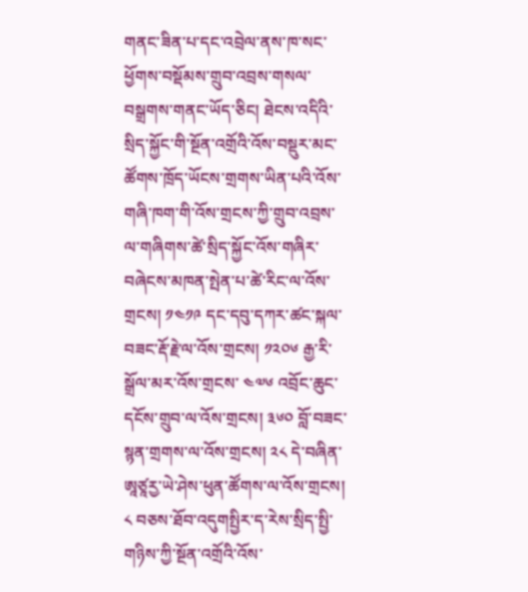གནང་ཟིན་པ་དང་འབྲེལ་ནས་ཁ་སང་ཕྱོགས་བསྡོམས་གྲུབ་འབྲས་གསལ་བསྒྲགས་གནང་ཡོད་ཅིང། ཐེངས་འདིའི་སྲིད་སྐྱོང་གི་སྔོན་འགྲོའི་འོས་བསྡུར་མང་ཚོགས་ཁྲོད་ཡོངས་གྲགས་ཡིན་པའི་འོས་གཞི་ཁག་གི་འོས་གྲངས་ཀྱི་གྲུབ་འབྲས་ལ་གཞིགས་ཚེ་སྲིད་སྐྱོང་འོས་གཞིར་བཞེངས་མཁན་སྤེན་པ་ཚེ་རིང་ལ་འོས་གྲངས། ༡༤༡༩ དང་དབུ་དཀར་ཚང་སྐལ་བཟང་རྡོ་རྗེ་ལ་འོས་གྲངས། ༡༢༠༦ རྒྱ་རི་སྒྲོལ་མར་འོས་གྲངས་ ༤༧༦ འབྲོང་ཆུང་དངོས་གྲུབ་ལ་འོས་གྲངས། ༣༦༠ བློ་བཟང་སྙན་གྲགས་ལ་འོས་གྲངས། ༢༨ དེ་བཞིན་ཨཱཙཱརྱ་ཡེ་ཤེས་ཕུན་ཚོགས་ལ་འོས་གྲངས།  ༨ བཅས་ཐོབ་འདུགསྤྱིར་ད་རེས་སྲིད་སྤྱི་གཉིས་ཀྱི་སྔོན་འགྲོའི་འོས་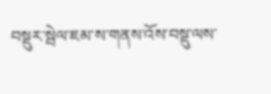བསྡུར་སྦེལ་ཇམ་ས་གནས་འོས་བསྡུ་ལས་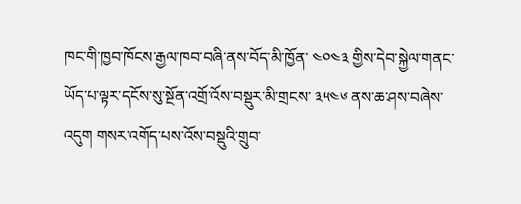ཁང་གི་ཁྱབ་ཁོངས་རྒྱལ་ཁབ་བཞི་ནས་བོད་མི་ཁྱོན་ ༤༠༤༣ གྱིས་དེབ་སྐྱེལ་གནང་ཡོད་པ་ལྟར་དངོས་སུ་སྔོན་འགྲོ་འོས་བསྡུར་མི་གྲངས་ ༣༥༤༦ ནས་ཆ་ཤས་བཞེས་འདུག གསར་འགོད་པས་འོས་བསྡུའི་གྲུབ་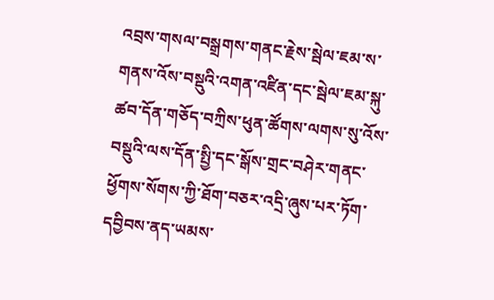འབྲས་གསལ་བསྒྲགས་གནང་རྗེས་སྦེལ་ཇམ་ས་གནས་འོས་བསྡུའི་འགན་འཛིན་དང་སྦེལ་ཇམ་སྐུ་ཚབ་དོན་གཅོད་བཀྲིས་ཕུན་ཚོགས་ལགས་སུ་འོས་བསྡུའི་ལས་དོན་སྤྱི་དང་སྒོས་གྲང་བཤེར་གནང་ཕྱོགས་སོགས་ཀྱི་ཐོག་བཅར་འདྲི་ཞུས་པར་ཏོག་དབྱིབས་ནད་ཡམས་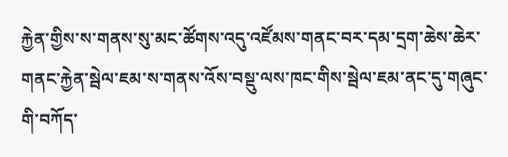རྐྱེན་གྱིས་ས་གནས་སུ་མང་ཚོགས་འདུ་འཛོམས་གནང་བར་དམ་དྲག་ཆེས་ཆེར་གནང་རྐྱེན་སྦེལ་ཇམ་ས་གནས་འོས་བསྡུ་ལས་ཁང་གིས་སྦེལ་ཇམ་ནང་དུ་གཞུང་གི་བཀོད་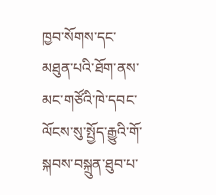ཁྱབ་སོགས་དང་མཐུན་པའི་ཐོག་ནས་མང་གཙོའི་ཁེ་དབང་ལོངས་སུ་སྤྱོད་རྒྱུའི་གོ་སྐབས་བསྐྲུན་ཐུབ་པ་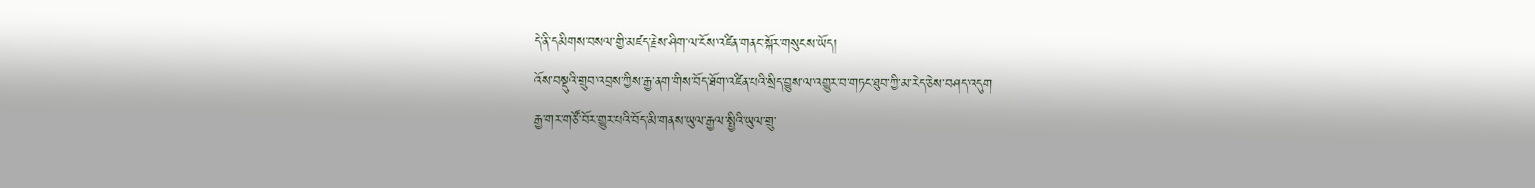དེ་ནི་དམིགས་བསལ་གྱི་མཛད་རྗེས་ཤིག་ལ་ངོས་འཛིན་གནང་སྐོར་གསུངས་ཡོད།
འོས་བསྡུའི་གྲུབ་འབྲས་ཀྱིས་རྒྱ་ནག་གིས་བོད་ཐོག་འཛིན་པའི་སྲིད་བྱུས་ལ་འགྱུར་བ་གཏང་ཐུབ་ཀྱི་མ་རེད་ཅེས་བཤད་འདུག
རྒྱ་གར་གཙོ་བོར་གྱུར་པའི་བོད་མི་གནས་ཡུལ་རྒྱལ་སྤྱིའི་ཡུལ་གྲུ་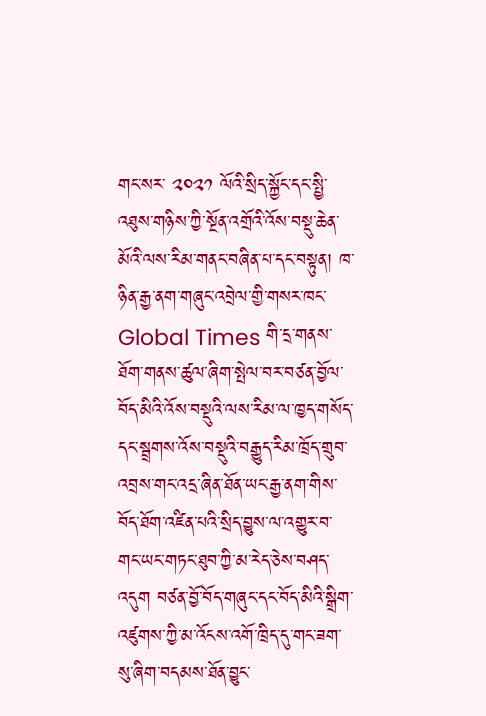གང་སར་ ༢༠༢༡ ལོའི་སྲིད་སྐྱོང་དང་སྤྱི་འཐུས་གཉིས་ཀྱི་སྔོན་འགྲོའི་འོས་བསྡུ་ཆེན་མོའི་ལས་རིམ་གནང་བཞིན་པ་དང་བསྟུན། ཁ་ཉིན་རྒྱ་ནག་གཞུང་འབྲེལ་གྱི་གསར་ཁང་ Global Times གི་དྲ་གནས་ཐོག་གནས་ཚུལ་ཞིག་སྤེལ་བར་བཙན་བྱོལ་བོད་མིའི་འོས་བསྡུའི་ལས་རིམ་ལ་ཁྱད་གསོད་དང་སྦྲགས་འོས་བསྡུའི་བརྒྱུད་རིམ་ཁྲོད་གྲུབ་འབྲས་གང་འདྲ་ཞིན་ཐོན་ཡང་རྒྱ་ནག་གིས་བོད་ཐོག་འཛིན་པའི་སྲིད་བྱུས་ལ་འགྱུར་བ་གང་ཡང་གཏང་ཐུབ་ཀྱི་མ་རེད་ཅེས་བཤད་འདུག བཙན་བྱོ་བོད་གཞུང་དང་བོད་མིའི་སྒྲིག་འཛུགས་ཀྱི་མ་འོངས་འགོ་ཁྲིད་དུ་གང་ཟག་སུ་ཞིག་བདམས་ཐོན་བྱུང་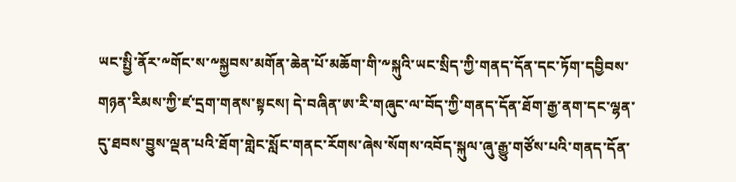ཡང་སྤྱི་ནོར་༸གོང་ས་༸སྐྱབས་མགོན་ཆེན་པོ་མཆོག་གི་༸སྐུའི་ཡང་སྲིད་ཀྱི་གནད་དོན་དང་ཏོག་དབྱིབས་གཉན་རིམས་ཀྱི་ཛ་དྲག་གནས་སྟངས། དེ་བཞིན་ཨ་རི་གཞུང་ལ་བོད་ཀྱི་གནད་དོན་ཐོག་རྒྱ་ནག་དང་ལྷན་དུ་ཐབས་བྱུས་ལྡན་པའི་ཐོག་གླེང་སློང་གནང་རོགས་ཞེས་སོགས་འབོད་སྐུལ་ཞུ་རྒྱུ་གཙོས་པའི་གནད་དོན་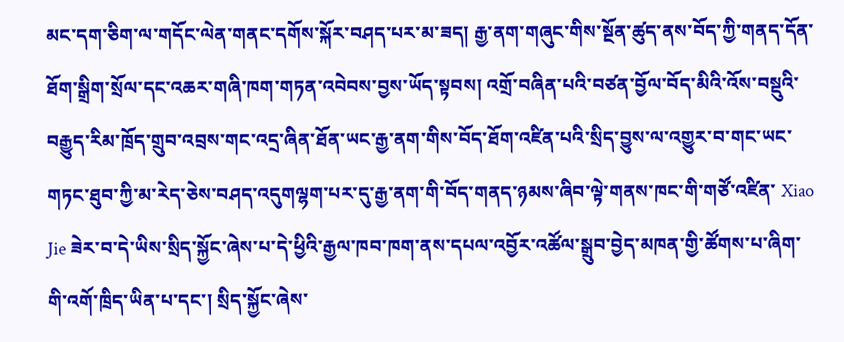མང་དག་ཅིག་ལ་གདོང་ལེན་གནང་དགོས་སྐོར་བཤད་པར་མ་ཟད། རྒྱ་ནག་གཞུང་གིས་སྔོན་ཚུད་ནས་བོད་ཀྱི་གནད་དོན་ཐོག་སྒྲིག་སྲོལ་དང་འཆར་གཞི་ཁག་གཏན་འབེབས་བྱས་ཡོད་སྟབས། འགྲོ་བཞིན་པའི་བཙན་བྱོལ་བོད་མིའི་འོས་བསྡུའི་བརྒྱུད་རིམ་ཁྲོད་གྲུབ་འབྲས་གང་འདྲ་ཞིན་ཐོན་ཡང་རྒྱ་ནག་གིས་བོད་ཐོག་འཛིན་པའི་སྲིད་བྱུས་ལ་འགྱུར་བ་གང་ཡང་གཏང་ཐུབ་ཀྱི་མ་རེད་ཅེས་བཤད་འདུགལྷག་པར་དུ་རྒྱ་ནག་གི་བོད་གནད་ཉམས་ཞིབ་ལྟེ་གནས་ཁང་གི་གཙོ་འཛིན་ Xiao Jie ཟེར་བ་དེ་ཡིས་སྲིད་སྐྱོང་ཞེས་པ་དེ་ཕྱིའི་རྒྱལ་ཁབ་ཁག་ནས་དཔལ་འབྱོར་འཚོལ་སྒྲུབ་བྱེད་མཁན་གྱི་ཚོགས་པ་ཞིག་གི་འགོ་ཁྲིད་ཡིན་པ་དང་། སྲིད་སྐྱོང་ཞེས་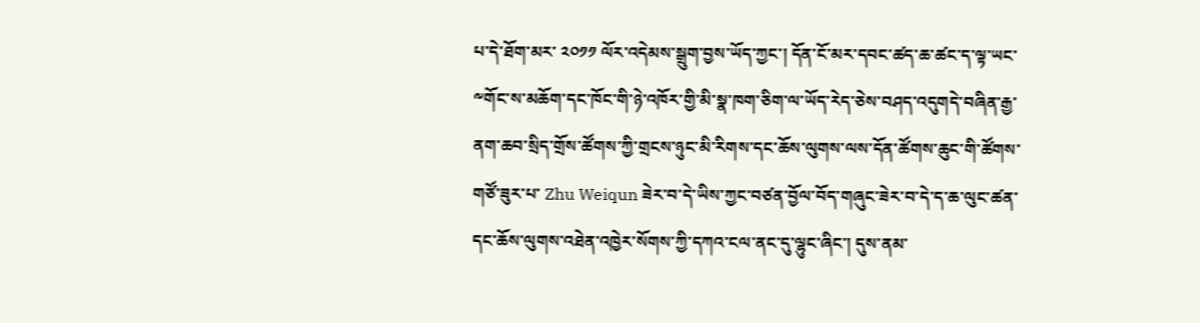པ་དེ་ཐོག་མར་ ༢༠༡༡ ལོར་འདེམས་སྒྲུག་བྱས་ཡོད་ཀྱང་། དོན་ངོ་མར་དབང་ཚད་ཆ་ཚང་ད་ལྟ་ཡང་༸གོང་ས་མཆོག་དང་ཁོང་གི་ཉེ་འཁོར་གྱི་མི་སྣ་ཁག་ཅིག་ལ་ཡོད་རེད་ཅེས་བཤད་འདུགདེ་བཞིན་རྒྱ་ནག་ཆབ་སྲིད་གྲོས་ཚོགས་ཀྱི་གྲངས་ཉུང་མི་རིགས་དང་ཆོས་ལུགས་ལས་དོན་ཚོགས་ཆུང་གི་ཚོགས་གཙོ་ཟུར་པ་ Zhu Weiqun ཟེར་བ་དེ་ཡིས་ཀྱང་བཙན་བྱོལ་བོད་གཞུང་ཟེར་བ་དེ་ད་ཆ་ལུང་ཚན་དང་ཆོས་ལུགས་འཐེན་འཁྱེར་སོགས་ཀྱི་དཀའ་ངལ་ནང་དུ་ལྷུང་ཞིང་། དུས་ནམ་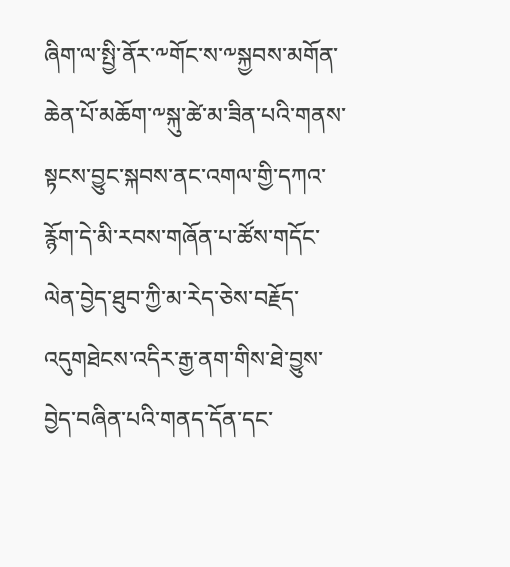ཞིག་ལ་སྤྱི་ནོར་༸གོང་ས་༸སྐྱབས་མགོན་ཆེན་པོ་མཆོག་༸སྐུ་ཚེ་མ་ཟིན་པའི་གནས་སྟངས་བྱུང་སྐབས་ནང་འགལ་གྱི་དཀའ་རྙོག་དེ་མི་རབས་གཞོན་པ་ཚོས་གདོང་ལེན་བྱེད་ཐུབ་ཀྱི་མ་རེད་ཅེས་བརྗོད་འདུགཐེངས་འདིར་རྒྱ་ནག་གིས་ཐེ་བྱུས་བྱེད་བཞིན་པའི་གནད་དོན་དང་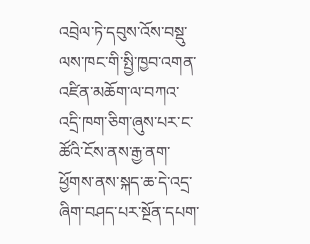འབྲེལ་ཏེ་དབུས་འོས་བསྡུ་ལས་ཁང་གི་སྤྱི་ཁྱབ་འགན་འཛིན་མཆོག་ལ་བཀའ་འདྲི་ཁག་ཅིག་ཞུས་པར་ང་ཚོའི་ངོས་ནས་རྒྱ་ནག་ཕྱོགས་ནས་སྐད་ཆ་དེ་འདྲ་ཞིག་བཤད་པར་སྔོན་དཔག་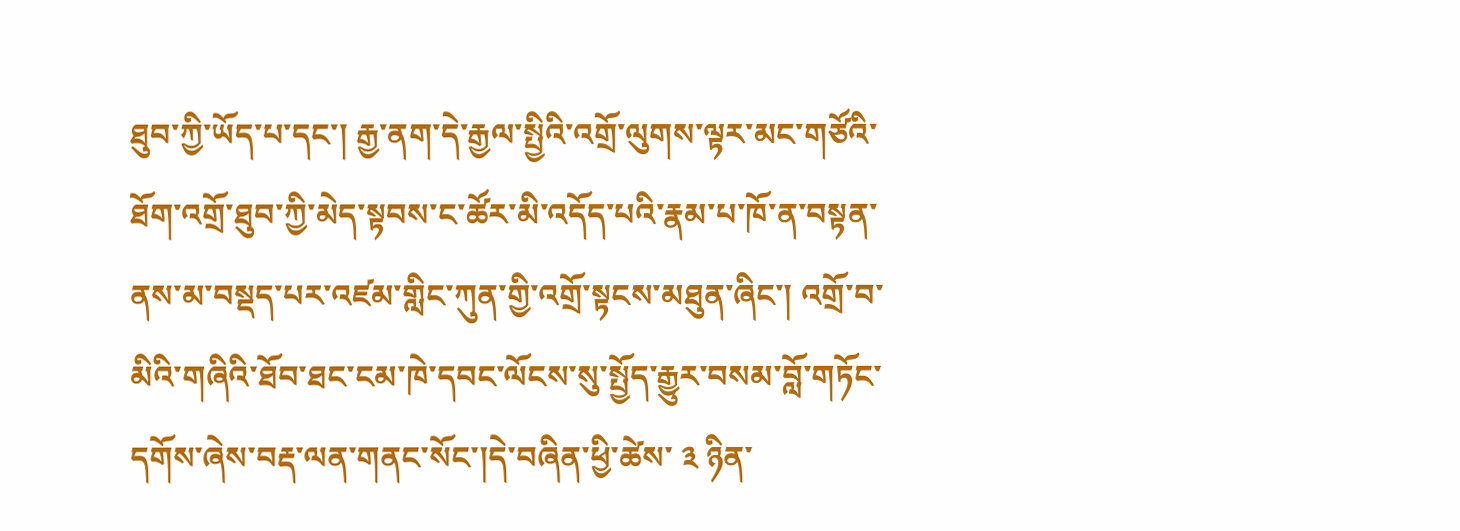ཐུབ་ཀྱི་ཡོད་པ་དང་། རྒྱ་ནག་དེ་རྒྱལ་སྤྱིའི་འགྲོ་ལུགས་ལྟར་མང་གཙོའི་ཐོག་འགྲོ་ཐུབ་ཀྱི་མེད་སྟབས་ང་ཚོར་མི་འདོད་པའི་རྣམ་པ་ཁོ་ན་བསྟན་ནས་མ་བསྡད་པར་འཛམ་གླིང་ཀུན་གྱི་འགྲོ་སྟངས་མཐུན་ཞིང་། འགྲོ་བ་མིའི་གཞིའི་ཐོབ་ཐང་ངམ་ཁེ་དབང་ལོངས་སུ་སྤྱོད་རྒྱུར་བསམ་བློ་གཏོང་དགོས་ཞེས་བརྡ་ལན་གནང་སོང་།དེ་བཞིན་ཕྱི་ཚེས་ ༣ ཉིན་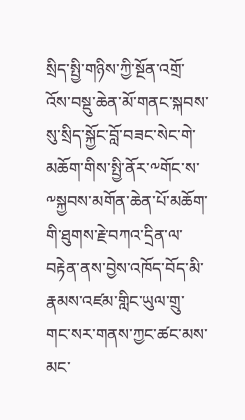སྲིད་སྤྱི་གཉིས་ཀྱི་སྔོན་འགྲོ་འོས་བསྡུ་ཆེན་མོ་གནང་སྐབས་སུ་སྲིད་སྐྱོང་བློ་བཟང་སེང་གེ་མཆོག་གིས་སྤྱི་ནོར་༸གོང་ས་༸སྐྱབས་མགོན་ཆེན་པོ་མཆོག་གི་ཐུགས་རྗེ་བཀའ་དྲིན་ལ་བརྟེན་ནས་བྱེས་འཁོད་བོད་མི་རྣམས་འཛམ་གླིང་ཡུལ་གྲུ་གང་སར་གནས་ཀྱང་ཚང་མས་མང་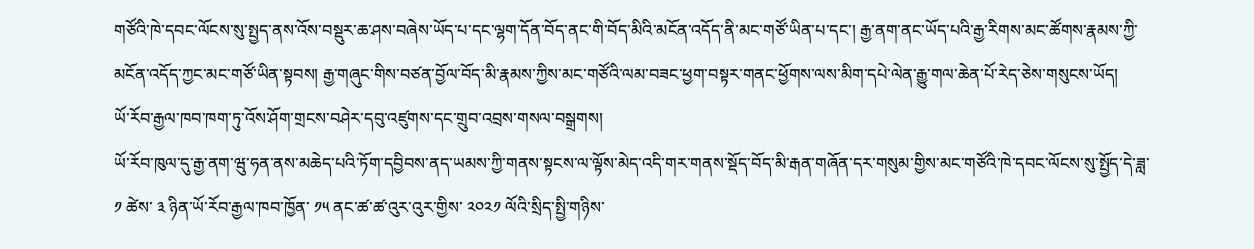གཙོའི་ཁེ་དབང་ལོངས་སུ་སྤྱད་ནས་འོས་བསྡུར་ཆ་ཤས་བཞེས་ཡོད་པ་དང་ལྷག་དོན་བོད་ནང་གི་བོད་མིའི་མངོན་འདོད་ནི་མང་གཙོ་ཡིན་པ་དང་། རྒྱ་ནག་ནང་ཡོད་པའི་རྒྱ་རིགས་མང་ཚོགས་རྣམས་ཀྱི་མངོན་འདོད་ཀྱང་མང་གཙོ་ཡིན་སྟབས། རྒྱ་གཞུང་གིས་བཙན་བྱོལ་བོད་མི་རྣམས་ཀྱིས་མང་གཙོའི་ལམ་བཟང་ཕྱག་བསྟར་གནང་ཕྱོགས་ལས་མིག་དཔེ་ལེན་རྒྱུ་གལ་ཆེན་པོ་རེད་ཅེས་གསུངས་ཡོད།
ཡོ་རོབ་རྒྱལ་ཁབ་ཁག་ཏུ་འོས་ཤོག་གྲངས་བཤེར་དབུ་འཛུགས་དང་གྲུབ་འབྲས་གསལ་བསྒྲགས།
ཡོ་རོབ་ཁུལ་དུ་རྒྱ་ནག་ཝུ་ཧན་ནས་མཆེད་པའི་ཏོག་དབྱིབས་ནད་ཡམས་ཀྱི་གནས་སྟངས་ལ་ལྟོས་མེད་འདི་གར་གནས་སྡོད་བོད་མི་རྒན་གཞོན་དར་གསུམ་གྱིས་མང་གཙོའི་ཁེ་དབང་ལོངས་སུ་སྤྱོད་དེ་ཟླ་ ༡ ཚེས་ ༣ ཉིན་ཡོ་རོབ་རྒྱལ་ཁབ་ཁྱོན་ ༡༥ ནང་ཚ་ཚ་འུར་འུར་གྱིས་ ༢༠༢༡ ལོའི་སྲིད་སྤྱི་གཉིས་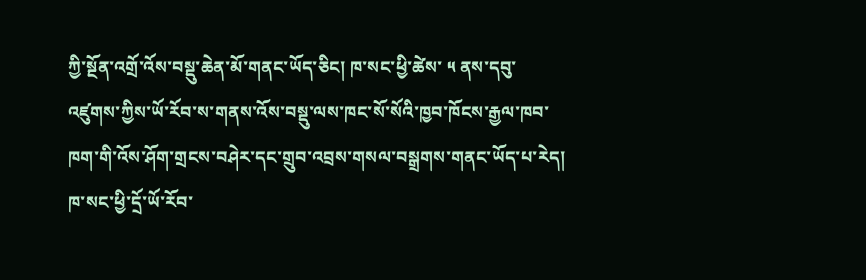ཀྱི་སྔོན་འགྲོ་འོས་བསྡུ་ཆེན་མོ་གནང་ཡོད་ཅིང། ཁ་སང་ཕྱི་ཚེས་ ༥ ནས་དབུ་འཛུགས་ཀྱིས་ཡོ་རོབ་ས་གནས་འོས་བསྡུ་ལས་ཁང་སོ་སོའི་ཁྱབ་ཁོངས་རྒྱལ་ཁབ་ཁག་གི་འོས་ཤོག་གྲངས་བཤེར་དང་གྲུབ་འབྲས་གསལ་བསྒྲགས་གནང་ཡོད་པ་རེད། ཁ་སང་ཕྱི་དྲོ་ཡོ་རོབ་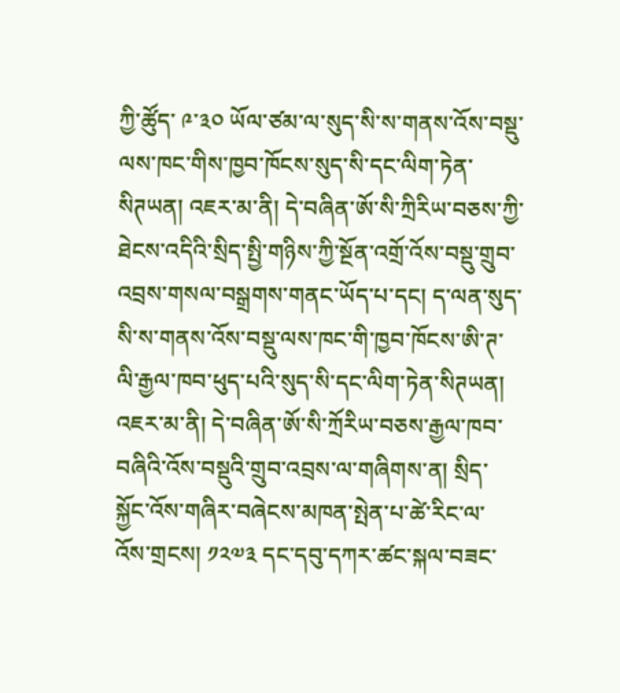ཀྱི་ཚོུད་ ༩་༣༠ ཡོལ་ཙམ་ལ་སུད་སི་ས་གནས་འོས་བསྡུ་ལས་ཁང་གིས་ཁྱབ་ཁོངས་སུད་སི་དང་ལིག་ཏེན་སིཊཡན། འཇར་མ་ནི། དེ་བཞིན་ཨོ་སི་ཀྲིརིཡ་བཅས་ཀྱི་ཐེངས་འདིའི་སྲིད་སྤྱི་གཉིས་ཀྱི་སྔོན་འགྲོ་འོས་བསྡུ་གྲུབ་འབྲས་གསལ་བསྒྲགས་གནང་ཡོད་པ་དང། ད་ལན་སུད་སི་ས་གནས་འོས་བསྡུ་ལས་ཁང་གི་ཁྱབ་ཁོངས་ཨི་ཊ་ལི་རྒྱལ་ཁབ་ཕུད་པའི་སུད་སི་དང་ལིག་ཏེན་སིཊཡན། འཇར་མ་ནི། དེ་བཞིན་ཨོ་སི་ཀྲོརིཡ་བཅས་རྒྱལ་ཁབ་བཞིའི་འོས་བསྡུའི་གྲུབ་འབྲས་ལ་གཞིགས་ན། སྲིད་སྐྱོང་འོས་གཞིར་བཞེངས་མཁན་སྤེན་པ་ཚེ་རིང་ལ་འོས་གྲངས། ༡༢༧༣ དང་དབུ་དཀར་ཚང་སྐལ་བཟང་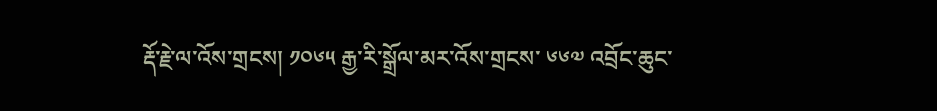རྡོ་རྗེ་ལ་འོས་གྲངས། ༡༠༦༥ རྒྱ་རི་སྒྲོལ་མར་འོས་གྲངས་ ༦༦༧ འབྲོང་ཆུང་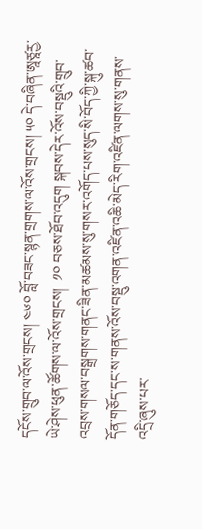དངོས་གྲུབ་ལ་འོས་གྲངས། ༤༦༠ བློ་བཟང་སྙན་གྲགས་ལ་འོས་གྲངས། ༥༠ དེ་བཞིན་ཨཱཙཱརྱ་ཡེ་ཤེས་ཕུན་ཚོགས་ལ་འོས་གྲངས།  ༡༠ བཅས་ཐོབ་འདུག སྐབས་དེར་འོས་བསྡུའི་གྲུབ་འབྲས་གསལ་བསྒྲགས་གནང་ཟིན་མཚམས་སུ་གསར་འགོད་པས་སུད་སི་བོད་ཀྱི་སྐུ་ཚབ་དོན་གཅོད་དང་ས་གནས་འོས་བསྡུ་འགན་འཛིན་འཆི་མེད་རིག་འཛིན་ལགས་སུ་གནས་འདྲི་ཞུས་པར་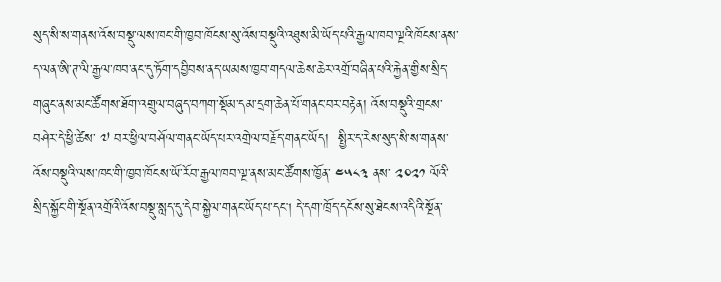སུད་སི་ས་གནས་འོས་བསྡུ་ལས་ཁང་གི་ཁྱབ་ཁོངས་སུ་འོས་བསྡུའི་འཐུས་མི་ཡོད་པའི་རྒྱལ་ཁབ་ལྔའི་ཁོངས་ནས་ད་ལན་ཨི་ཊ་ལི་རྒྱལ་ཁབ་ནང་དུ་ཏོག་དབྱིབས་ནད་ཡམས་ཁྱབ་གདལ་ཆེས་ཆེར་འགྲོ་བཞིན་པའི་རྐྱེན་གྱིས་སྲིད་གཞུང་ནས་མང་ཚོགས་ཐོག་འགྲུལ་བཞུད་བཀག་སྡོམ་དམ་དྲག་ཆེན་པོ་གནང་བར་བརྟེན། འོས་བསྡུའི་གྲངས་བཤེར་དེ་ཕྱི་ཚེས་ ༧ བར་ཕྱིལ་བཤོལ་གནང་ཡོད་པར་འགྲེལ་བརྗོད་གནང་ཡོད།  སྤྱིར་ད་རེས་སུད་སི་ས་གནས་འོས་བསྡུའི་ལས་ཁང་གི་ཁྱབ་ཁོངས་ཡོ་རོབ་རྒྱལ་ཁབ་ལྔ་ནས་མང་ཚོགས་ཁྱོན་ ༤༥༨༣ ནས་ ༢༠༢༡ ལོའི་སྲིད་སྐྱོང་གི་སྔོན་འགྲོའི་འོས་བསྡུ་སླད་དུ་དེབ་སྐྱེལ་གནང་ཡོད་པ་དང། དེ་དག་ཁྲོད་དངོས་སུ་ཐེངས་འདིའི་སྔོན་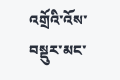འགྲོའི་འོས་བསྡུར་མང་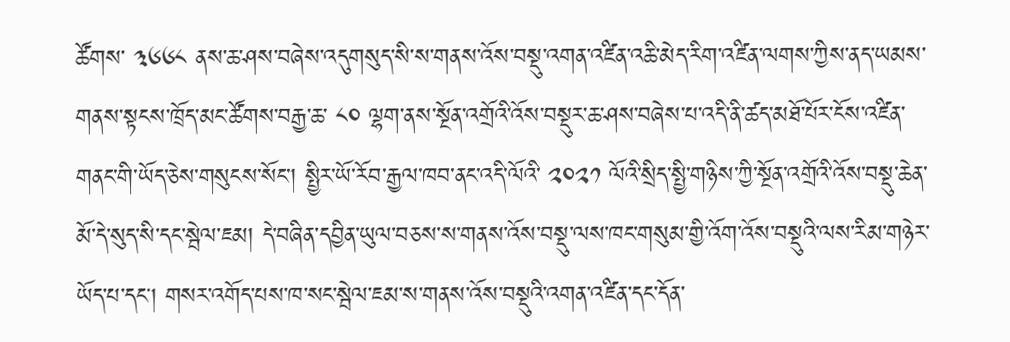ཚོགས་ ༣༦༦༨ ནས་ཆ་ཤས་བཞེས་འདུགསུད་སི་ས་གནས་འོས་བསྡུ་འགན་འཛིན་འཆི་མེད་རིག་འཛིན་ལགས་ཀྱིས་ནད་ཡམས་གནས་སྟངས་ཁྲོད་མང་ཚོགས་བརྒྱ་ཆ་ ༨༠ ལྷག་ནས་སྔོན་འགྲོའི་འོས་བསྡུར་ཆ་ཤས་བཞེས་པ་འདི་ནི་ཚད་མཐོ་པོར་ངོས་འཛིན་གནང་གི་ཡོད་ཅེས་གསུངས་སོང་། སྤྱིར་ཡོ་རོབ་རྒྱལ་ཁབ་ནང་འདི་ལོའི་ ༢༠༢༡ ལོའི་སྲིད་སྤྱི་གཉིས་ཀྱི་སྔོན་འགྲོའི་འོས་བསྡུ་ཆེན་མོ་དེ་སུད་སི་དང་སྦེལ་ཇམ། དེ་བཞིན་དབྱིན་ཡུལ་བཅས་ས་གནས་འོས་བསྡུ་ལས་ཁང་གསུམ་གྱི་འོག་འོས་བསྡུའི་ལས་རིམ་གཉེར་ཡོད་པ་དང། གསར་འགོད་པས་ཁ་སང་སྦེལ་ཇམ་ས་གནས་འོས་བསྡུའི་འགན་འཛིན་དང་དོན་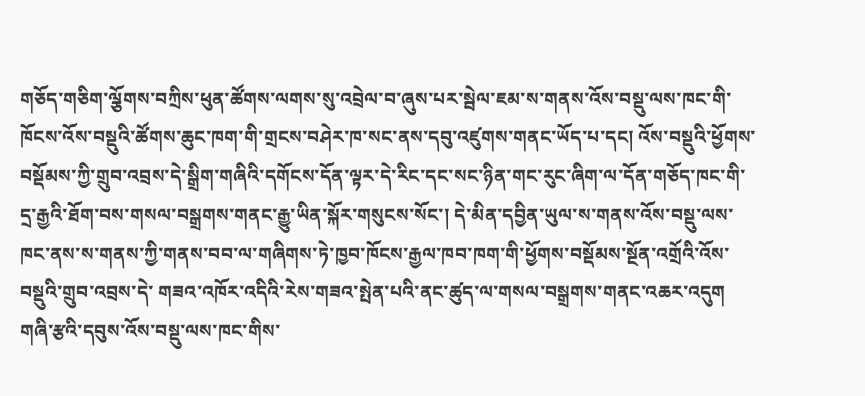གཅོད་གཅིག་ལྕོགས་བཀྲིས་ཕུན་ཚོགས་ལགས་སུ་འབྲེལ་བ་ཞུས་པར་སྦེལ་ཇམ་ས་གནས་འོས་བསྡུ་ལས་ཁང་གི་ཁོངས་འོས་བསྡུའི་ཚོགས་ཆུང་ཁག་གི་གྲངས་བཤེར་ཁ་སང་ནས་དབུ་འཛུགས་གནང་ཡོད་པ་དང། འོས་བསྡུའི་ཕྱོགས་བསྡོམས་ཀྱི་གྲུབ་འབྲས་དེ་སྒྲིག་གཞིའི་དགོངས་དོན་ལྟར་དེ་རིང་དང་སང་ཉིན་གང་རུང་ཞིག་ལ་དོན་གཅོད་ཁང་གི་དྲ་རྒྱའི་ཐོག་བས་གསལ་བསྒྲགས་གནང་རྒྱུ་ཡིན་སྐོར་གསུངས་སོང་། དེ་མིན་དབྱིན་ཡུལ་ས་གནས་འོས་བསྡུ་ལས་ཁང་ནས་ས་གནས་ཀྱི་གནས་བབ་ལ་གཞིགས་ཏེ་ཁྱབ་ཁོངས་རྒྱལ་ཁབ་ཁག་གི་ཕྱོགས་བསྡོམས་སྔོན་འགྲོའི་འོས་བསྡུའི་གྲུབ་འབྲས་དེ་ གཟའ་འཁོར་འདིའི་རེས་གཟའ་སྤེན་པའི་ནང་ཚུད་ལ་གསལ་བསྒྲགས་གནང་འཆར་འདུག གཞི་རྩའི་དབུས་འོས་བསྡུ་ལས་ཁང་གིས་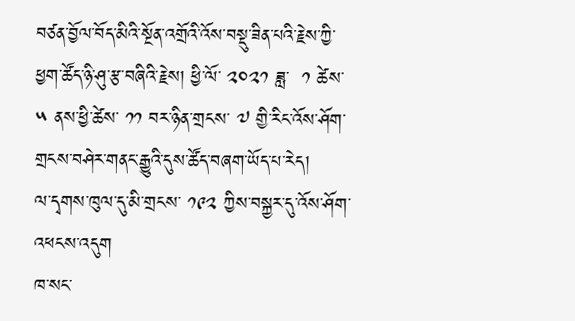བཙན་བྱོལ་བོད་མིའི་སྔོན་འགྲོའི་འོས་བསྡུ་ཟིན་པའི་རྗེས་ཀྱི་ཕྱག་ཚོད་ཉི་ཤུ་རྩ་བཞིའི་རྗེས། ཕྱི་ལོ་ ༢༠༢༡ ཟླ་  ༡ ཚེས་ ༥ ནས་ཕྱི་ཚེས་ ༡༡ བར་ཉིན་གྲངས་ ༧ གྱི་རིང་འོས་ཤོག་གྲངས་བཤེར་གནང་རྒྱུའི་དུས་ཚོད་བཞག་ཡོད་པ་རེད།
ལ་དྭགས་ཁུལ་དུ་མི་གྲངས་ ༡༩༢ ཀྱིས་བསྐྱར་དུ་འོས་ཤོག་འཕངས་འདུག
ཁ་སང་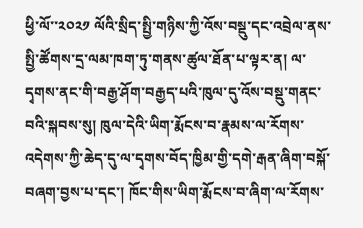ཕྱི་ལོ་་༢༠༢༡ ལོའི་སྲིད་སྤྱི་གཉིས་ཀྱི་འོས་བསྡུ་དང་འབྲེལ་ནས་སྤྱི་ཚོགས་དྲ་ལམ་ཁག་ཏུ་གནས་ཚུལ་ཐོན་པ་ལྟར་ན། ལ་དྭགས་ནང་གི་བརྒྱ་ཤོག་བརྒྱད་པའི་ཁུལ་དུ་འོས་བསྡུ་གནང་བའི་སྐབས་སུ། ཁུལ་དེའི་ཡིག་རྨོངས་བ་རྣམས་ལ་རོགས་འདེགས་ཀྱི་ཆེད་དུ་ལ་དྭགས་བོད་ཁྱིམ་གྱི་དགེ་རྒན་ཞིག་བསྐོ་བཞག་བྱས་པ་དང་། ཁོང་གིས་ཡིག་རྨོངས་བ་ཞིག་ལ་རོགས་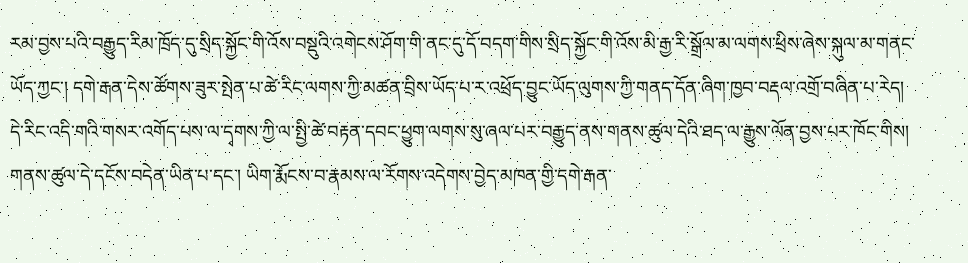རམ་བྱས་པའི་བརྒྱུད་རིམ་ཁྲོད་དུ་སྲིད་སྐྱོང་གི་འོས་བསྡུའི་འགེངས་ཤོག་གི་ནང་དུ་དོ་བདག་གིས་སྲིད་སྐྱོང་གི་འོས་མི་རྒྱ་རི་སྒྲོལ་མ་ལགས་ཕྲིས་ཞེས་སྐུལ་མ་གནང་ཡོད་ཀྱང་། དགེ་རྒན་དེས་ཚོགས་ཟུར་སྤེན་པ་ཚེ་རིང་ལགས་ཀྱི་མཚན་བྲིས་ཡོད་པ་ར་འཕྲོད་བྱུང་ཡོད་ལུགས་ཀྱི་གནད་དོན་ཞིག་ཁྱབ་བརྡལ་འགྲོ་བཞིན་པ་རེད། དེ་རིང་འདི་གའི་གསར་འགོད་པས་ལ་དྭགས་ཀྱི་ལ་སྤྱི་ཚེ་བརྟན་དབང་ཕྱུག་ལགས་སུ་ཞལ་པར་བརྒྱུད་ནས་གནས་ཚུལ་དེའི་ཐད་ལ་རྒྱུས་ལོན་བྱས་པར་ཁོང་གིས། གནས་ཚུལ་དེ་དངོས་བདེན་ཡིན་པ་དང་། ཡིག་རྨོངས་བ་རྣམས་ལ་རོགས་འདེགས་བྱེད་མཁན་གྱི་དགེ་རྒན་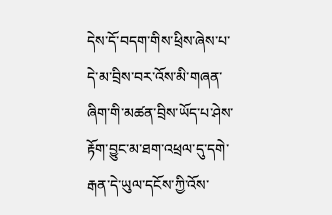དེས་དོ་བདག་གིས་ཕྲིས་ཞེས་པ་དེ་མ་བྲིས་བར་འོས་མི་གཞན་ཞིག་གི་མཚན་བྲིས་ཡོད་པ་ཤེས་རྟོག་བྱུང་མ་ཐག་འཕྲལ་དུ་དགེ་རྒན་དེ་ཡུལ་དངོས་ཀྱི་འོས་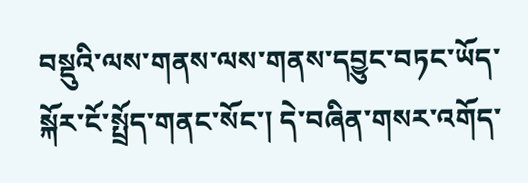བསྡུའི་ལས་གནས་ལས་གནས་དབྱུང་བཏང་ཡོད་སྐོར་ངོ་སྤྲོད་གནང་སོང་། དེ་བཞིན་གསར་འགོད་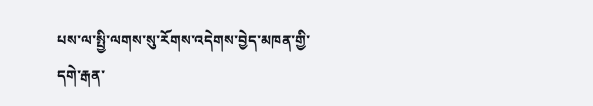པས་ལ་སྤྱི་ལགས་སུ་རོགས་འདེགས་བྱེད་མཁན་གྱི་དགེ་རྒན་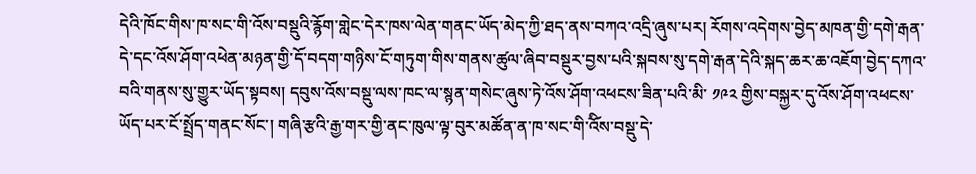དེའི་ཁོང་གིས་ཁ་སང་གི་འོས་བསྡུའི་རྙོག་གླེང་དེར་ཁས་ལེན་གནང་ཡོད་མེད་ཀྱི་ཐད་ནས་བཀའ་འདྲི་ཞུས་པར། རོགས་འདེགས་བྱེད་མཁན་གྱི་དགེ་རྒན་དེ་དང་འོས་ཤོག་འཕེན་མཉན་གྱི་དོ་བདག་གཉིས་ངོ་གཏུག་གིས་གནས་ཚུལ་ཞིབ་བསྡུར་བྱས་པའི་སྐབས་སུ་དགེ་རྒན་དེའི་སྐད་ཆར་ཆ་འཇོག་བྱེད་དཀའ་བའི་གནས་སུ་གྱུར་ཡོད་སྟབས། དབུས་འོས་བསྡུ་ལས་ཁང་ལ་སྙན་གསེང་ཞུས་ཏེ་འོས་ཤོག་འཕངས་ཟིན་པའི་མི་ ༡༩༢ གྱིས་བསྐྱར་དུ་འོས་ཤོག་འཕངས་ཡོད་པར་ངོ་སྤྲོད་གནང་སོང་། གཞི་རྩའི་རྒྱ་གར་གྱི་ནང་ཁུལ་ལྟ་བུར་མཚོན་ན་ཁ་སང་གི་འོིས་བསྡུ་དེ་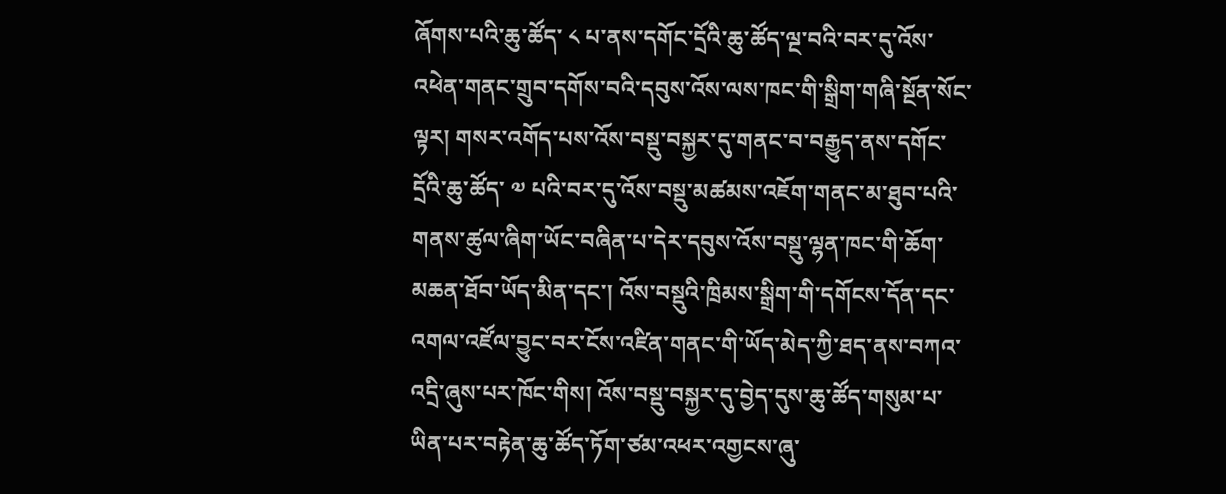ཞོགས་པའི་ཆུ་ཚོད་ ༨ པ་ནས་དགོང་དྲོའི་ཆུ་ཚོད་ལྔ་བའི་བར་དུ་འོས་འཕེན་གནང་གྲུབ་དགོས་བའི་དབུས་འོས་ལས་ཁང་གི་སྒྲིག་གཞི་སྔོན་སོང་ལྟར། གསར་འགོད་པས་འོས་བསྡུ་བསྐྱར་དུ་གནང་བ་བརྒྱུད་ནས་དགོང་དྲོའི་ཆུ་ཚོད་ ༧ པའི་བར་དུ་འོས་བསྡུ་མཚམས་འཇོག་གནང་མ་ཐུབ་པའི་གནས་ཚུལ་ཞིག་ཡོང་བཞིན་པ་དེར་དབུས་འོས་བསྡུ་ལྷན་ཁང་གི་ཆོག་མཆན་ཐོབ་ཡོད་མིན་དང་། འོས་བསྡུའི་ཁྲིམས་སྒྲིག་གི་དགོངས་དོན་དང་འགལ་འཛོལ་བྱུང་བར་ངོས་འཛིན་གནང་གི་ཡོད་མེད་ཀྱི་ཐད་ནས་བཀའ་འདྲི་ཞུས་པར་ཁོང་གིས། འོས་བསྡུ་བསྐྱར་དུ་བྱེད་དུས་ཆུ་ཚོད་གསུམ་པ་ཡིན་པར་བརྟེན་ཆུ་ཚོད་ཏོག་ཙམ་འཕར་འགྱངས་ཞུ་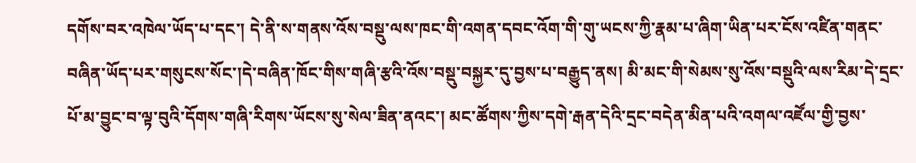དགོས་བར་འཁེལ་ཡོད་པ་དང་། དེ་ནི་ས་གནས་འོས་བསྡུ་ལས་ཁང་གི་འགན་དབང་འོག་གི་གུ་ཡངས་ཀྱི་རྣམ་པ་ཞིག་ཡིན་པར་ངོས་འཛིན་གནང་བཞིན་ཡོད་པར་གསུངས་སོང་།དེ་བཞིན་ཁོང་གིས་གཞི་རྩའི་འོས་བསྡུ་བསྐྱར་དུ་བྱས་པ་བརྒྱུད་ནས། མི་མང་གི་སེམས་སུ་འོས་བསྡུའི་ལས་རིམ་དེ་དྲང་པོ་མ་བྱུང་བ་ལྟ་བུའི་དོགས་གཞི་རིགས་ཡོངས་སུ་སེལ་ཟིན་ནའང་། མང་ཚོགས་ཀྱིས་དགེ་རྒན་དེའི་དྲང་བདེན་མིན་པའི་འགལ་འཛོལ་གྱི་བྱས་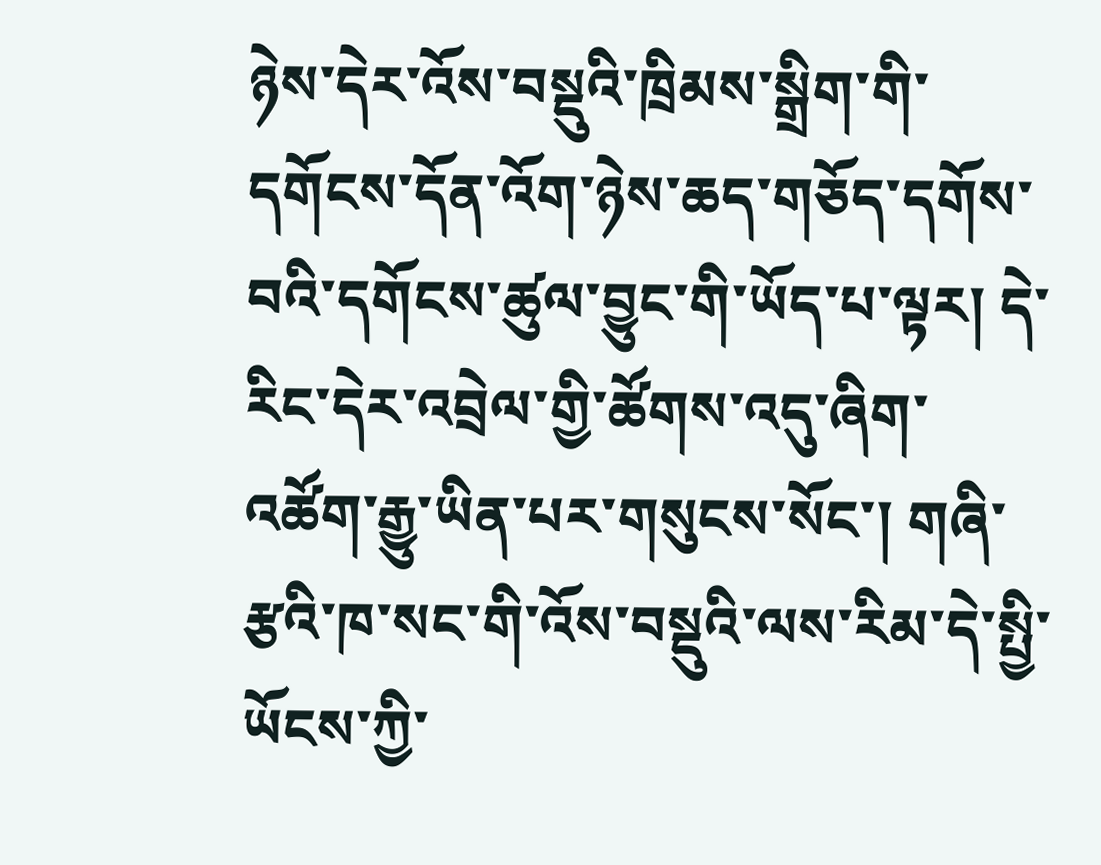ཉེས་དེར་འོས་བསྡུའི་ཁྲིམས་སྒྲིག་གི་དགོངས་དོན་འོག་ཉེས་ཆད་གཅོད་དགོས་བའི་དགོངས་ཚུལ་བྱུང་གི་ཡོད་པ་ལྟར། དེ་རིང་དེར་འབྲེལ་གྱི་ཚོགས་འདུ་ཞིག་འཚོག་རྒྱུ་ཡིན་པར་གསུངས་སོང་། གཞི་རྩའི་ཁ་སང་གི་འོས་བསྡུའི་ལས་རིམ་དེ་སྤྱི་ཡོངས་ཀྱི་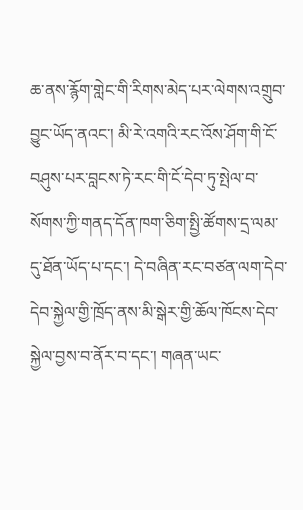ཆ་ནས་རྙོག་གླེང་གི་རིགས་མེད་པར་ལེགས་འགྲུབ་བྱུང་ཡོད་ནའང་། མི་རེ་འགའི་རང་འོས་ཤོག་གི་ངོ་བཤུས་པར་བླངས་ཏེ་རང་གི་ངོ་དེབ་ཏུ་སྤེལ་བ་སོགས་ཀྱི་གནད་དོན་ཁག་ཅིག་སྤྱི་ཚོགས་དྲ་ལམ་དུ་ཐོན་ཡོད་པ་དང་། དེ་བཞིན་རང་བཙན་ལག་དེབ་དེབ་སྐྱེལ་གྱི་ཁྲོད་ནས་མི་སྒེར་གྱི་ཆོལ་ཁོངས་དེབ་སྐྱེལ་བྱས་བ་ནོར་བ་དང་། གཞན་ཡང་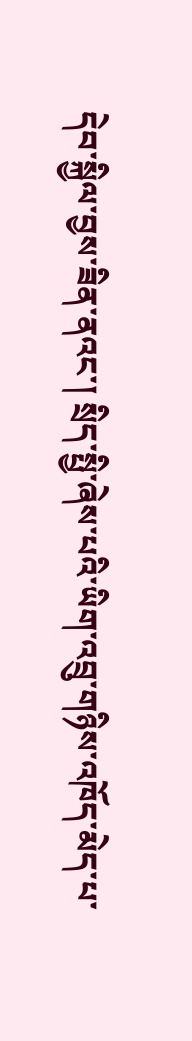དེབ་སྐྱིལ་བྱས་ཟིན་ནའང་། སྲིད་སྤྱི་ཞེས་པའི་ཡིག་འབྲུ་གཉིས་འཁོད་མེད་པ་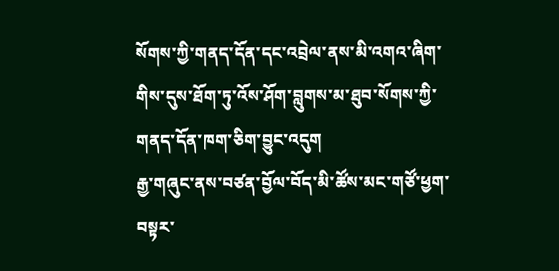སོགས་ཀྱི་གནད་དོན་དང་འབྲེལ་ནས་མི་འགའ་ཞིག་གིས་དུས་ཐོག་ཏུ་འོས་ཤོག་བླུགས་མ་ཐུབ་སོགས་ཀྱི་གནད་དོན་ཁག་ཅིག་བྱུང་འདུག
རྒྱ་གཞུང་ནས་བཙན་བྱོལ་བོད་མི་ཚོས་མང་གཙོ་ཕྱག་བསྟར་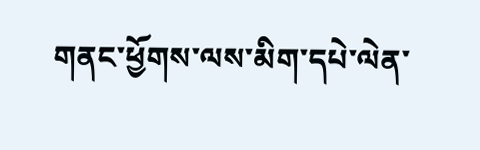གནང་ཕྱོགས་ལས་མིག་དཔེ་ལེན་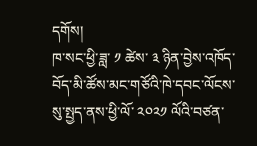དགོས།
ཁ་སང་ཕྱི་ཟླ་ ༡ ཚེས་ ༣ ཉིན་བྱེས་འཁོད་བོད་མི་ཚོས་མང་གཙོའི་ཁེ་དབང་ལོངས་སུ་སྤྱད་ནས་ཕྱི་ལོ་ ༢༠༢༡ ལོའི་བཙན་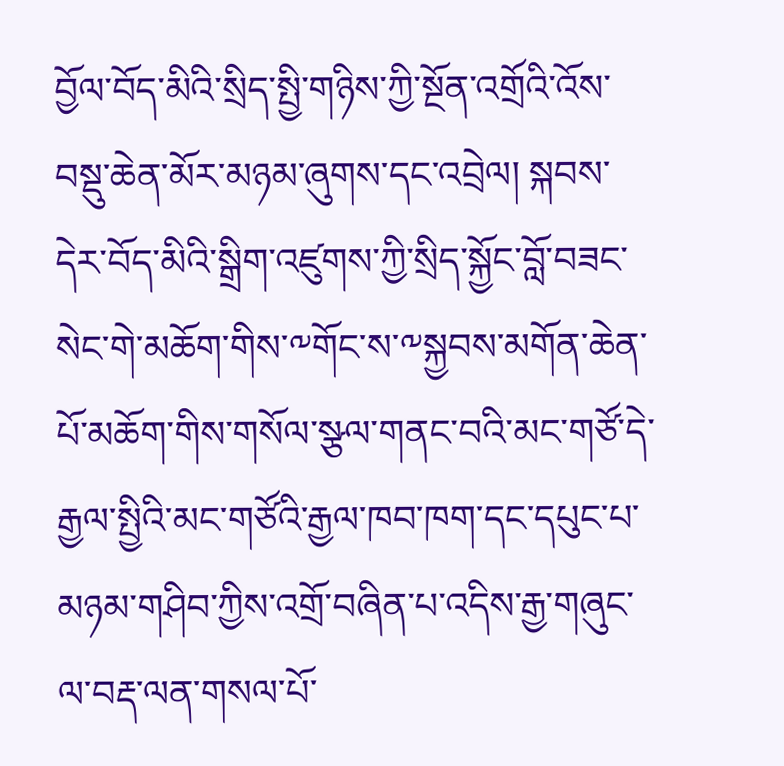བྱོལ་བོད་མིའི་སྲིད་སྤྱི་གཉིས་ཀྱི་སྔོན་འགྲོའི་འོས་བསྡུ་ཆེན་མོར་མཉམ་ཞུགས་དང་འབྲེལ། སྐབས་དེར་བོད་མིའི་སྒྲིག་འཛུགས་ཀྱི་སྲིད་སྐྱོང་བློ་བཟང་སེང་གེ་མཆོག་གིས་༸གོང་ས་༸སྐྱབས་མགོན་ཆེན་པོ་མཆོག་གིས་གསོལ་སྩལ་གནང་བའི་མང་གཙོ་དེ་རྒྱལ་སྤྱིའི་མང་གཙོའི་རྒྱལ་ཁབ་ཁག་དང་དཔུང་པ་མཉམ་གཤིབ་ཀྱིས་འགྲོ་བཞིན་པ་འདིས་རྒྱ་གཞུང་ལ་བརྡ་ལན་གསལ་པོ་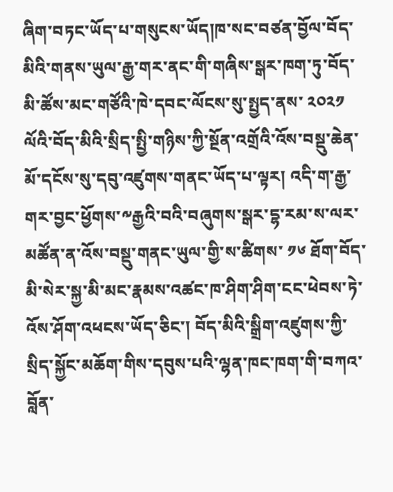ཞིག་བཏང་ཡོད་པ་གསུངས་ཡོད།ཁ་སང་བཙན་བྱོལ་བོད་མིའི་གནས་ཡུལ་རྒྱ་གར་ནང་གི་གཞིས་སྒར་ཁག་ཏུ་བོད་མི་ཚོས་མང་གཙོའི་ཁེ་དབང་ལོངས་སུ་སྤྱད་ནས་ ༢༠༢༡ ལོའི་བོད་མིའི་སྲིད་སྤྱི་གཉིས་ཀྱི་སྔོན་འགྲོའི་འོས་བསྡུ་ཆེན་མོ་དངོས་སུ་དབུ་འཛུགས་གནང་ཡོད་པ་ལྟར། འདི་ག་རྒྱ་གར་བྱང་ཕྱོགས་༸རྒྱའི་བའི་བཞུགས་སྒར་དྷ་རམ་ས་ལར་མཚོན་ན་འོས་བསྡུ་གནང་ཡུལ་གྱི་ས་ཚིགས་ ༡༦ ཐོག་བོད་མི་སེར་སྐྱ་མི་མང་རྣམས་འཚང་ཁ་ཤིག་ཤིག་ངང་ཕེབས་ཏེ་འོས་ཤོག་འཕངས་ཡོད་ཅིང་། བོད་མིའི་སྒྲིག་འཛུགས་ཀྱི་སྲིད་སྐྱོང་མཆོག་གིས་དབུས་པའི་ལྷན་ཁང་ཁག་གི་བཀའ་བློན་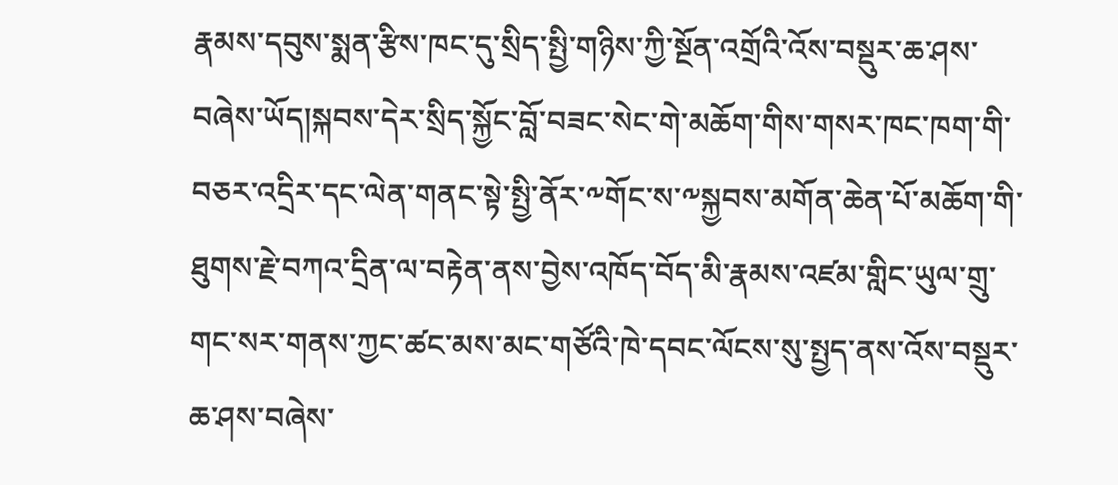རྣམས་དབུས་སྨན་རྩིས་ཁང་དུ་སྲིད་སྤྱི་གཉིས་ཀྱི་སྔོན་འགྲོའི་འོས་བསྡུར་ཆ་ཤས་བཞེས་ཡོད།སྐབས་དེར་སྲིད་སྐྱོང་བློ་བཟང་སེང་གེ་མཆོག་གིས་གསར་ཁང་ཁག་གི་བཅར་འདྲིར་དང་ལེན་གནང་སྟེ་སྤྱི་ནོར་༸གོང་ས་༸སྐྱབས་མགོན་ཆེན་པོ་མཆོག་གི་ཐུགས་རྗེ་བཀའ་དྲིན་ལ་བརྟེན་ནས་བྱེས་འཁོད་བོད་མི་རྣམས་འཛམ་གླིང་ཡུལ་གྲུ་གང་སར་གནས་ཀྱང་ཚང་མས་མང་གཙོའི་ཁེ་དབང་ལོངས་སུ་སྤྱད་ནས་འོས་བསྡུར་ཆ་ཤས་བཞེས་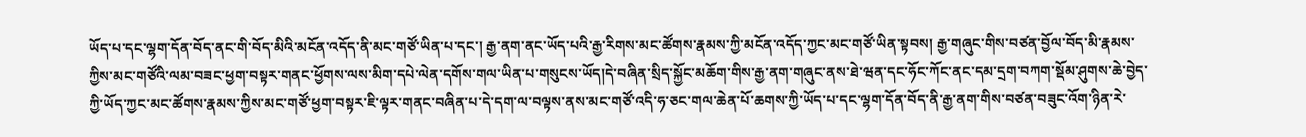ཡོད་པ་དང་ལྷག་དོན་བོད་ནང་གི་བོད་མིའི་མངོན་འདོད་ནི་མང་གཙོ་ཡིན་པ་དང་། རྒྱ་ནག་ནང་ཡོད་པའི་རྒྱ་རིགས་མང་ཚོགས་རྣམས་ཀྱི་མངོན་འདོད་ཀྱང་མང་གཙོ་ཡིན་སྟབས། རྒྱ་གཞུང་གིས་བཙན་བྱོལ་བོད་མི་རྣམས་ཀྱིས་མང་གཙོའི་ལམ་བཟང་ཕྱག་བསྟར་གནང་ཕྱོགས་ལས་མིག་དཔེ་ལེན་དགོས་གལ་ཡིན་པ་གསུངས་ཡོད།དེ་བཞིན་སྲིད་སྐྱོང་མཆོག་གིས་རྒྱ་ནག་གཞུང་ནས་ཐེ་ཝན་དང་ཧོང་ཀོང་ནང་དམ་དྲག་བཀག་སྡོམ་ཤུགས་ཆེ་བྱེད་ཀྱི་ཡོད་ཀྱང་མང་ཚོགས་རྣམས་ཀྱིས་མང་གཙོ་ཕྱག་བསྟར་ཇི་ལྟར་གནང་བཞིན་པ་དེ་དག་ལ་བལྟས་ནས་མང་གཙོ་འདི་ཧ་ཅང་གལ་ཆེན་པོ་ཆགས་ཀྱི་ཡོད་པ་དང་ལྷག་དོན་བོད་ནི་རྒྱ་ནག་གིས་བཙན་བཟུང་འོག་ཉིན་རེ་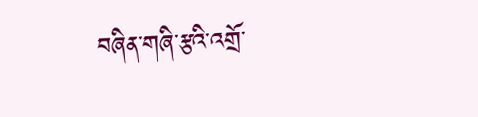བཞིན་གཞི་རྩའི་འགྲོ་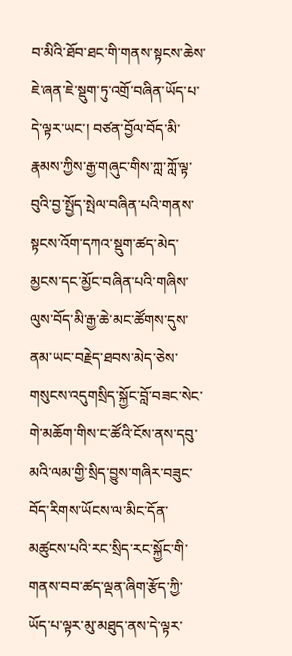བ་མིའི་ཐོབ་ཐང་གི་གནས་སྟངས་ཆེས་ཇེ་ཞན་ཇེ་སྡུག་ཏུ་འགྲོ་བཞིན་ཡོད་པ་དེ་ལྟར་ཡང་། བཙན་བྱོལ་བོད་མི་རྣམས་ཀྱིས་རྒྱ་གཞུང་གིས་ཀླ་ཀློ་ལྟ་བུའི་བྱ་སྤྱོད་སྤེལ་བཞིན་པའི་གནས་སྟངས་འོག་དཀའ་སྡུག་ཚད་མེད་མྱངས་དང་མྱོང་བཞིན་པའི་གཞིས་ལུས་བོད་མི་རྒྱ་ཆེ་མང་ཚོགས་དུས་ནམ་ཡང་བརྗེད་ཐབས་མེད་ཅེས་གསུངས་འདུགསྲིད་སྐྱོང་བློ་བཟང་སེང་གེ་མཆོག་གིས་ང་ཚོའི་ངོས་ནས་དབུ་མའི་ལམ་གྱི་སྲིད་བྱུས་གཞིར་བཟུང་བོད་རིགས་ཡོངས་ལ་མིང་དོན་མཚུངས་པའི་རང་སྲིད་རང་སྐྱོང་གི་གནས་བབ་ཚད་ལྡན་ཞིག་རྩོད་ཀྱི་ཡོད་པ་ལྟར་མུ་མཐུད་ནས་དེ་ལྟར་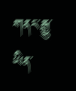གནང་རྒྱུ་ཡིན་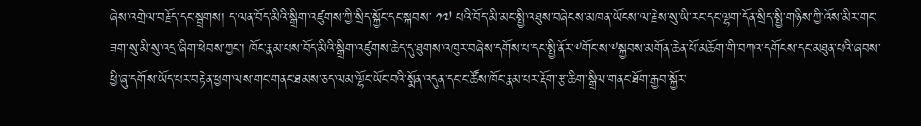ཞེས་འགྲེལ་བརྗོད་དང་སྦྲགས། ད་ལན་བོད་མིའི་སྒྲིག་འཛུགས་ཀྱི་སྲིད་སྐྱོང་དང་སྐབས་ ༡༧ པའི་བོད་མི་མང་སྤྱི་འཐུས་བཞེངས་མཁན་ཡོངས་ལ་རྗེས་སུ་ཡི་རང་དང་ལྷག་དོན་སྲིད་སྤྱི་གཉིས་ཀྱི་འོས་མིར་གང་ཟག་སུ་མི་སུ་འདྲ་ཞིག་ཕེབས་ཀྱང་། ཁོང་རྣམ་པས་བོད་མིའི་སྒྲིག་འཛུགས་ཆེད་དུ་ཐུགས་འཁུར་བཞེས་དགོས་པ་དང་སྤྱི་ནོར་༸གོང་ས་༸སྐྱབས་མགོན་ཆེན་པོ་མཆོག་གི་བཀའ་དགོངས་དང་མཐུན་པའི་ཞབས་ཕྱི་ཞུ་དགོས་ཡོད་པར་བརྟེན་ཕྱག་ལས་གང་གནང་ཐམས་ཅད་ལམ་ལྷོང་ཡོང་བའི་སྨོན་འདུན་དང་ང་ཚོས་ཁོང་རྣམ་པར་རྡོག་རྩ་ཆིག་སྒྲིལ་གནང་ཐོག་རྒྱབ་སྐྱོར་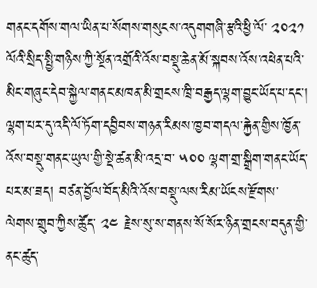གནང་དགོས་གལ་ཡིན་པ་སོགས་གསུངས་འདུགགཞི་རྩའི་ཕྱི་ལོ་ ༢༠༢༡ ལོའི་སྲིད་སྤྱི་གཉིས་ཀྱི་སྔོན་འགྲོའི་འོས་བསྡུ་ཆེན་མོ་སྐབས་འོས་འཕེན་པའི་མིང་གཞུང་དེབ་སྐྱེལ་གནང་མཁན་མི་གྲངས་ཁྲི་བརྒྱད་ལྷག་བྱུང་ཡོད་པ་དང་། ལྷག་པར་དུ་འདི་ལོ་ཏོག་དབྱིབས་གཉན་རིམས་ཁྱབ་གདལ་རྐྱེན་གྱིས་ཁྱོན་འོས་བསྡུ་གནང་ཡུལ་གྱི་སྡེ་ཚན་མི་འདྲ་བ་ ༥༠༠ ལྷག་གྲ་སྒྲིག་གནང་ཡོད་པར་མ་ཟད། བཙན་བྱོལ་བོད་མིའི་འོས་བསྡུ་ལས་རིམ་ཡོངས་རྫོགས་ལེགས་གྲུབ་ཀྱིས་ཚོུད་ ༢༤ རྗེས་སུ་ས་གནས་སོ་སོར་ཉིན་གྲངས་བདུན་གྱི་ནང་ཚུད་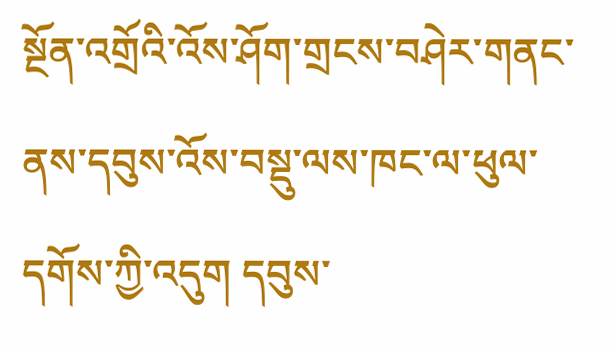སྔོན་འགྲོའི་འོས་ཤོག་གྲངས་བཤེར་གནང་ནས་དབུས་འོས་བསྡུ་ལས་ཁང་ལ་ཕུལ་དགོས་ཀྱི་འདུག དབུས་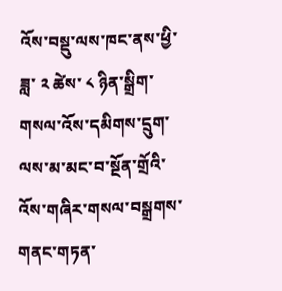འོས་བསྡུ་ལས་ཁང་ནས་ཕྱི་ཟླ་ ༢ ཚེས་ ༨ ཉིན་སྒྲིག་གསལ་འོས་དམིགས་དྲུག་ལས་མ་མང་བ་སྔོན་གྲོའི་འོས་གཞིར་གསལ་བསྒྲགས་གནང་གཏན་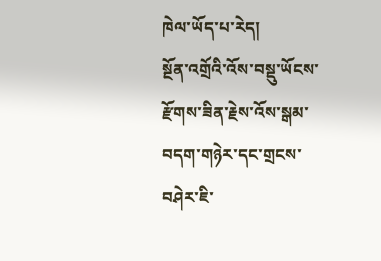ཁེལ་ཡོད་པ་རེད།
སྔོན་འགྲོའི་འོས་བསྡུ་ཡོངས་རྫོགས་ཟིན་རྗེས་འོས་སྒམ་བདག་གཉེར་དང་གྲངས་བཤེར་ཇི་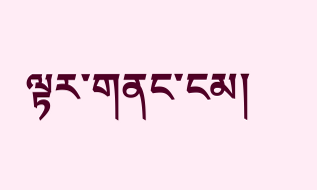ལྟར་གནང་ངམ།